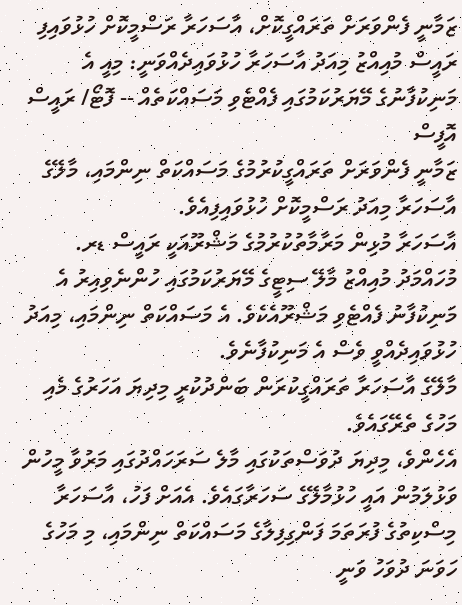ޒަމާނީ ފެންވަރަށް ތަރައްގީކޮށް، އާސަހަރާ ރަސްމީކޮށް ހުޅުވައިފި
ރައީސް މުއިއްޒު މިއަދު އާސަހަރާ ހުޅުވައިދެއްވަނީ: މިއީ އެ މަނިކުފާނުގެ މޭޔަރުކަމުގައި ފެއްޓެވި މަސައްކަތެއް -- ފޮޓޯ/ ރައީސް އޮފީސް
ޒަމާނީ ފެންވަރަށް ތަރައްގީކުރުމުގެ މަސައްކަތް ނިންމައި، މާލޭގެ އާސަހަރާ މިއަދު ރަސްމީކޮށް ހުޅުވައިފިއެވެ.
އާސަހަރާ މުޅިން މަރާމާތުކުރުމުގެ މަޝްރޫއަކީ ރައީސް ޑރ. މުހައްމަދު މުއިއްޒު މާލޭ ސިޓީގެ މޭޔަރުކަމުގައި ހުންނެވިއިރު އެ މަނިކުފާނު ފެއްޓެވި މަޝްރޫއެކެވެ. އެ މަސައްކަތް ނިންމައި، މިއަދު ހުޅުވައިދެއްވީ ވެސް އެ މަނިކުފާނެވެ.
މާލޭގެ އާސަހަރާ ތަރައްގީކުރަން ބަންދުކުރީ މިދިޔަ އަހަރުގެ މެއި މަހުގެ ތެރޭގައެވެ.
އެހެންވެ، މިދިޔަ ދުވަސްތަކުގައި މާލެ ސަރަހައްދުގައި މަރުވާ މީހުން ވަޅުލަމުން އައީ ހުޅުމާލޭގެ ސަހަރާގައެވެ. އެއަށް ފަހު، އާސަހަރާ މިސްކިތުގެ ފުރަތަމަ ފަންގިފިލާގެ މަސައްކަތް ނިންމައި، މި މަހުގެ ހަވަނަ ދުވަހު ވަނީ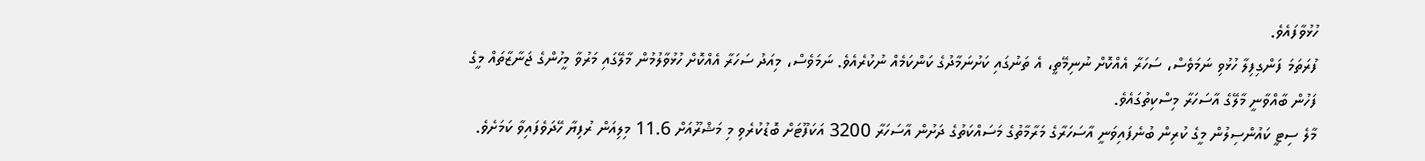ހުޅުވާފައެވެ.
ފުރަތަމަ ފަންގިފިލާ ހުޅުވި ނަމަވެސް، ސަހަރާ އެއްކޮށް ނުނިމޭތީ، އެ ތަނުގައި ކަށުނަމާދުގެ ކަންކަމެއް ނުކުރެއެވެ. ނަމަވެސް، މިއަދު ސަހަރާ އެއްކޮށް ހުޅުވާލުމުން މާލޭގައި މަރުވާ މީހުންގެ ޖަނާޒާތައް މީގެ ފަހުން ބާއްވާނީ މާލޭގެ އާސަހަރާ މިސްކިތުގައެވެ.
މާލެ ސިޓީ ކައުންސިލުން މީގެ ކުރިން ބުނެފައިވަނީ އާސަހަރާގެ މަރާމާތުގެ މަސައްކަތުގެ ދަށުން އާސަހަރާ 3200 އަކަފޫޓަށް ބޮޑުކުރެވި މި މަޝްރޫއަށް 11.6 މިލިއަން ރުފިޔާ ހޭދަވެފައިވާ ކަމަށެވެ.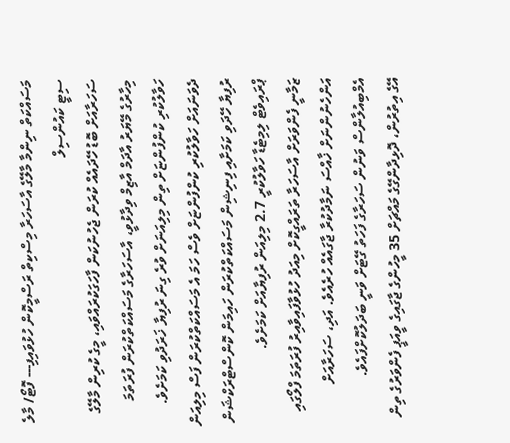މަސައްކަތް ނިންމާ މާލޭގެ އާސަހަރާ މިސްކިތް ރަސްމީކޮން ހުޅުވައިފި--- ފޮޓޯ/ މާލެ ސިޓީ ކައުންސިލް
ސަހަރާއަށް ބޮޑު ހޭދައެއް ކުރަން ޖެހުނުކަން ފާހަގަކުރައްވައި، މީގެ ކުރިން މާލޭގެ މިހާރުގެ މޭޔަރު އާދަމް އާޒިމް ވިދާޅުވީ، އާސަހަރާގެ މަސައްކަތްކުރަން ފުރަތަމަ ހަވާލުކުރި ކުންފުންޏަށް ތިން މިލިއަނަށް ވުރެ ގިނަ ރުފިޔާ ޚަރަދުވި ކަމަށެވެ.
ދެވަނައަށް ހަވާލުކުރި ކުންފުންޏަށް ވެސް ހަމަ އެ މަސައްކަތްކުރަން ފަސް މިލިއަން ރުފިޔާ ހޭދަވި ކަމަށާއި ފިނިޝިން މަސައްކަތްކުރަން ހައިމަން ކޮންސްޓްރަކްޝަން ޕްރައިވެޓް ލިމިޓެޑާ ހަވާލުކުރީ 2.7 މިލިއަން ރުފިޔާއަށް ކަމަށެވެ.
ޒަމާނީ ފެންވަރަށް އާސަހަރާ ތަރައްގީކޮށް މިއަދު ހުޅުވާފައިވާއިރު ފުރަތަމަ ފްލޯގައި އަންހެނުންނަށް ޚާއްސަ ނަމާދުކުރާ ޖާގައެއް ހުރެއެވެ. އަދި، ސަހަރާއަށް އެމްބިއުލާންސް ވަނުން ސަހަރާގެ ފަހަތު ގޭޓަށް ވަނީ ބަދަލުކޮށްފައެވެ.
އޭގެ އިތުރުން، ދޮޅިދާންގޭގެ މައްޗަށް 35 މީހުންގެ ޖާގައިގެ ވީއަޕީ ފެންވަރުގެ ތިން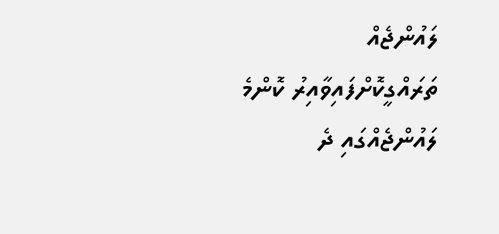ލައުންޖެއް ތަރައްގީކޮށްފައިވާއިރު ކޮންމެ ލައުންޖެއްގައި ދެ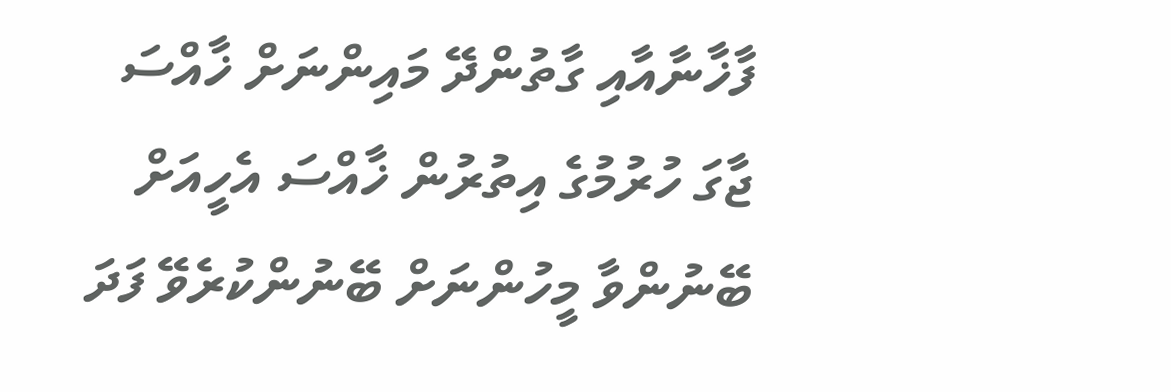ފާޚާނާއާއި ގާތުންދޭ މައިންނަށް ޚާއްސަ ޖާގަ ހުރުމުގެ އިތުރުން ޚާއްސަ އެހީއަށް ބޭނުންވާ މީހުންނަށް ބޭނުންކުރެވޭ ފަދަ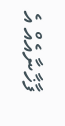ފާޚާނާއެއް އެ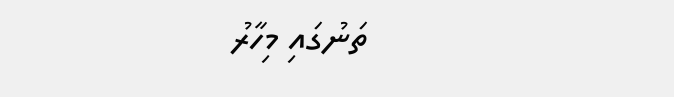ތަނުގައި މިހާރު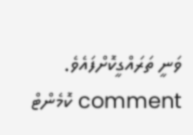ވަނީ ތަރައްގީކޮށްފައެވެ.
comment ކޮމެންޓް